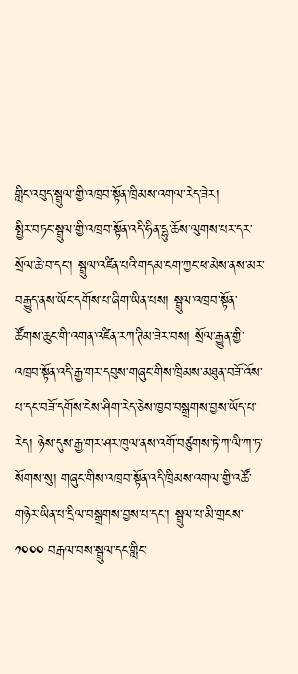གླིང་འབུད་སྦྲུལ་གྱི་འཁྲབ་སྟོན་ཁྲིམས་འགལ་རེད་ཟེར།
སྤྱིར་བཏང་སྦྲུལ་གྱི་འཁྲབ་སྟོན་འདི་ཧིན་དྷུ་ཆོས་ལུགས་པར་དར་སྲོལ་ཆེ་བ་དང་། སྦྲུལ་འཛིན་པའི་གདམ་ངག་ཀྱང་ཕ་མེས་ནས་མར་བརྒྱུད་ནས་ཡོང་དགོས་པ་ཞིག་ཡིན་པས། སྦྲུལ་འཁྲབ་སྟོན་ཚོགས་ཆུང་གི་འགན་འཛིན་རཀ་ཊིམ་ཟེར་བས། སྲོལ་རྒྱུན་གྱི་འཁྲབ་སྟོན་འདི་རྒྱ་གར་དབུས་གཞུང་གིས་ཁྲིམས་མཐུན་བཟོ་འོས་པ་དང་བཟོ་དགོས་ངེས་ཤིག་རེད་ཅེས་ཁྱབ་བསྒྲགས་བྱས་ཡོད་པ་རེད། ཉེས་དུས་རྒྱ་གར་ཤར་ཁུལ་ནས་འགོ་བཙུགས་ཏེ་ཀ་ལི་ཀ་ཏ་སོགས་སུ། གཞུང་གིས་འཁྲབ་སྟོན་འདི་ཁྲིམས་འགལ་གྱི་འཚོ་གཉེར་ཡིན་པ་དྲིལ་བསྒྲགས་བྱས་པ་དང་། སྦྲུལ་པ་མི་གྲངས་ ༡༠༠༠ བརྒལ་བས་སྦྲུལ་དང་གླིང་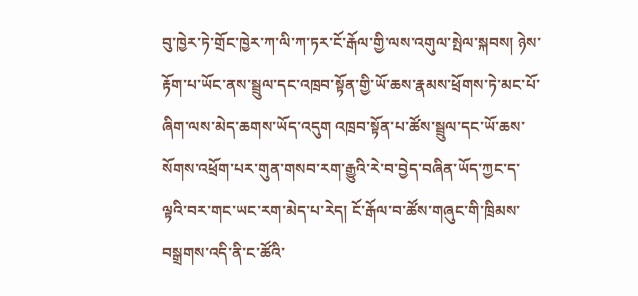བུ་ཁྱེར་ཏེ་གྲོང་ཁྱེར་ཀ་ལི་ཀ་ཏར་ངོ་རྒོལ་གྱི་ལས་འགུལ་སྤེལ་སྐབས། ཉེས་རྟོག་པ་ཡོང་ནས་སྦྲུལ་དང་འཁྲབ་སྟོན་གྱི་ཡོ་ཆས་རྣམས་ཕྲོགས་ཏེ་མང་པོ་ཞིག་ལས་མེད་ཆགས་ཡོད་འདུག འཁྲབ་སྟོན་པ་ཚོས་སྦྲུལ་དང་ཡོ་ཆས་སོགས་འཕྲོག་པར་གུན་གསབ་རག་རྒྱུའི་རེ་བ་བྱེད་བཞིན་ཡོད་ཀྱང་ད་ལྟའི་བར་གང་ཡང་རག་མེད་པ་རེད། ངོ་རྒོལ་བ་ཚོས་གཞུང་གི་ཁྲིམས་བསྒྲགས་འདི་ནི་ང་ཚོའི་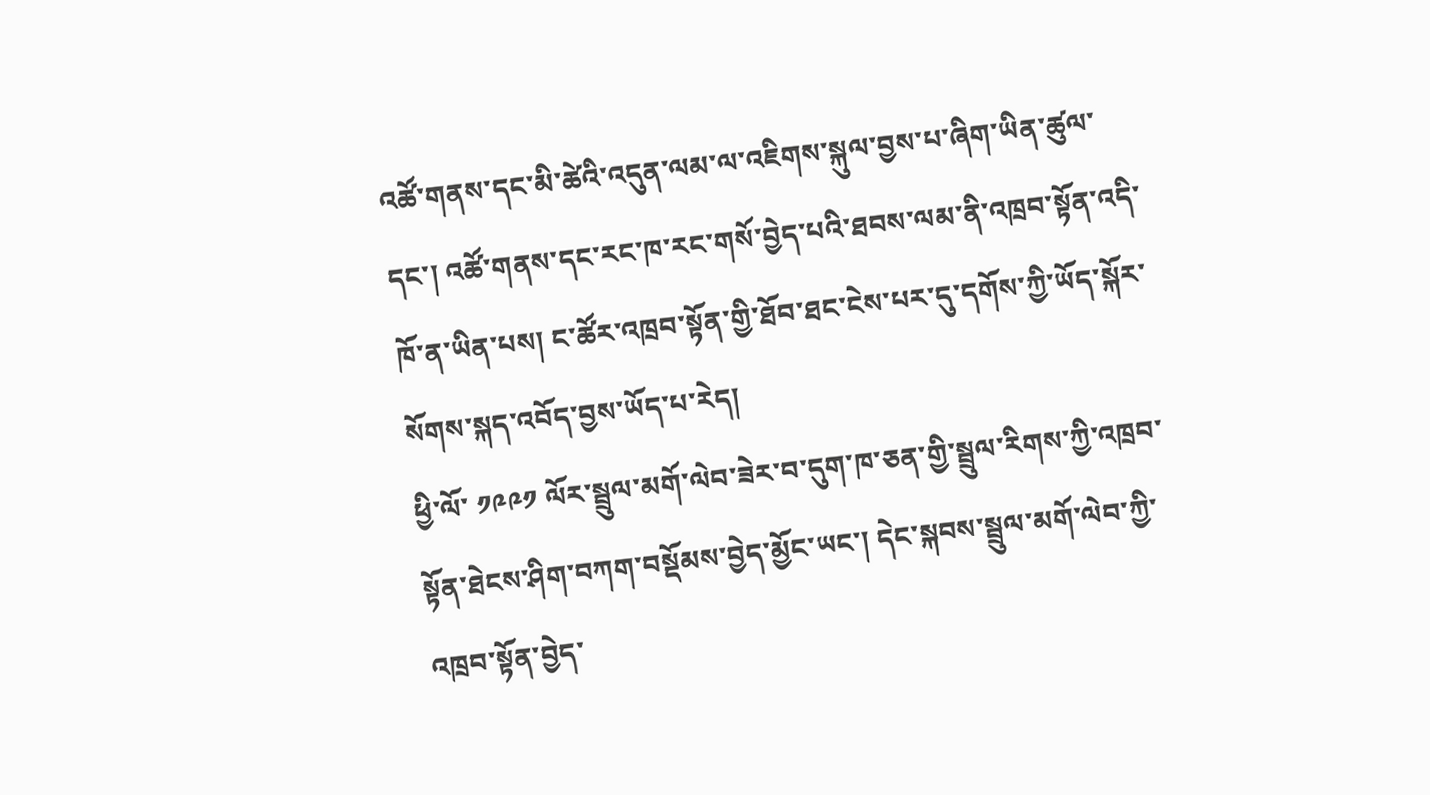འཚོ་གནས་དང་མི་ཚེའི་འདུན་ལམ་ལ་འཇིགས་སྐུལ་བྱས་པ་ཞིག་ཡིན་ཚུལ་དང་། འཚོ་གནས་དང་རང་ཁ་རང་གསོ་བྱེད་པའི་ཐབས་ལམ་ནི་འཁྲབ་སྟོན་འདི་ཁོ་ན་ཡིན་པས། ང་ཚོར་འཁྲབ་སྟོན་གྱི་ཐོབ་ཐང་ངེས་པར་དུ་དགོས་ཀྱི་ཡོད་སྐོར་སོགས་སྐད་འབོད་བྱས་ཡོད་པ་རེད།
ཕྱི་ལོ་ ༡༩༩༡ ལོར་སྦྲུལ་མགོ་ལེབ་ཟེར་བ་དུག་ཁ་ཅན་གྱི་སྦྲུལ་རིགས་ཀྱི་འཁྲབ་སྟོན་ཐེངས་ཤིག་བཀག་བསྡོམས་བྱེད་མྱོང་ཡང་། དེང་སྐབས་སྦྲུལ་མགོ་ལེབ་ཀྱི་འཁྲབ་སྟོན་བྱེད་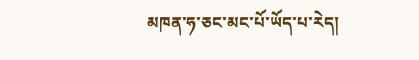མཁན་ཧ་ཅང་མང་པོ་ཡོད་པ་རེད།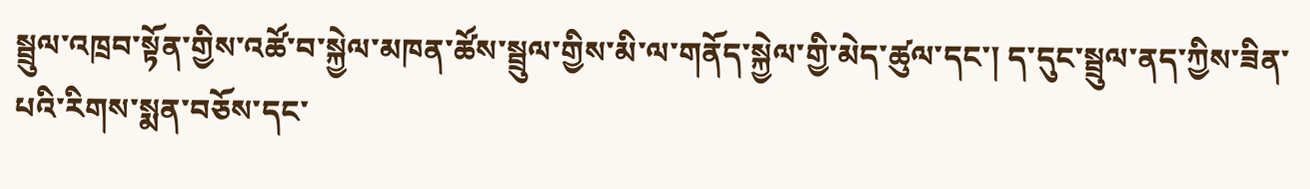སྦྲུལ་འཁྲབ་སྟོན་གྱིས་འཚོ་བ་སྐྱེལ་མཁན་ཚོས་སྦྲུལ་གྱིས་མི་ལ་གནོད་སྐྱེལ་གྱི་མེད་ཚུལ་དང་། ད་དུང་སྦྲུལ་ནད་ཀྱིས་ཟིན་པའི་རིགས་སྨན་བཅོས་དང་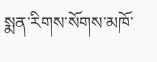སྨན་རིགས་སོགས་མཁོ་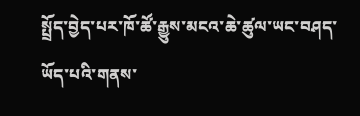སྤྲོད་བྱེད་པར་ཁོ་ཚོ་རྒྱུས་མངའ་ཆེ་ཚུལ་ཡང་བཤད་ཡོད་པའི་གནས་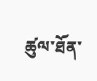ཚུལ་ཐོན་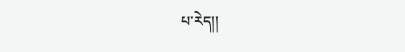པ་རེད།།